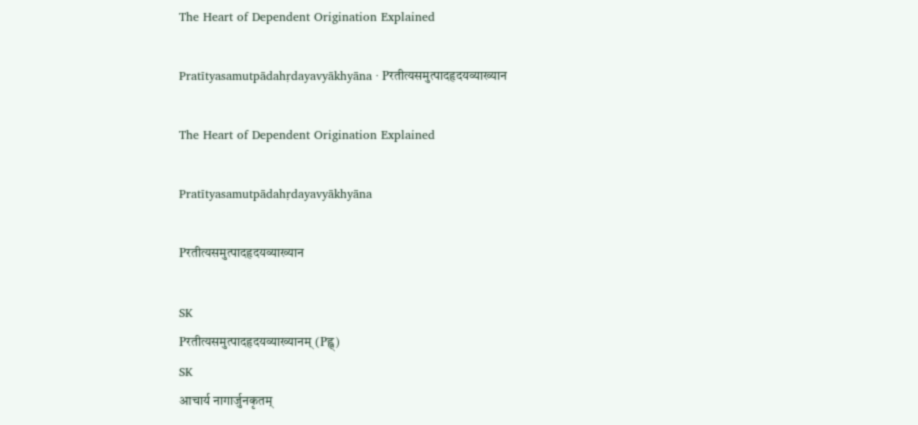The Heart of Dependent Origination Explained

Pratītyasamutpādahṛdayavyākhyāna · Pरतीत्यसमुत्पादहृदयव्याख्यान

The Heart of Dependent Origination Explained

Pratītyasamutpādahṛdayavyākhyāna

Pरतीत्यसमुत्पादहृदयव्याख्यान

SK
Pरतीत्यसमुत्पादहृदयव्याख्यानम् (Pह्व्)
SK
आचार्य नागार्जुनकृतम्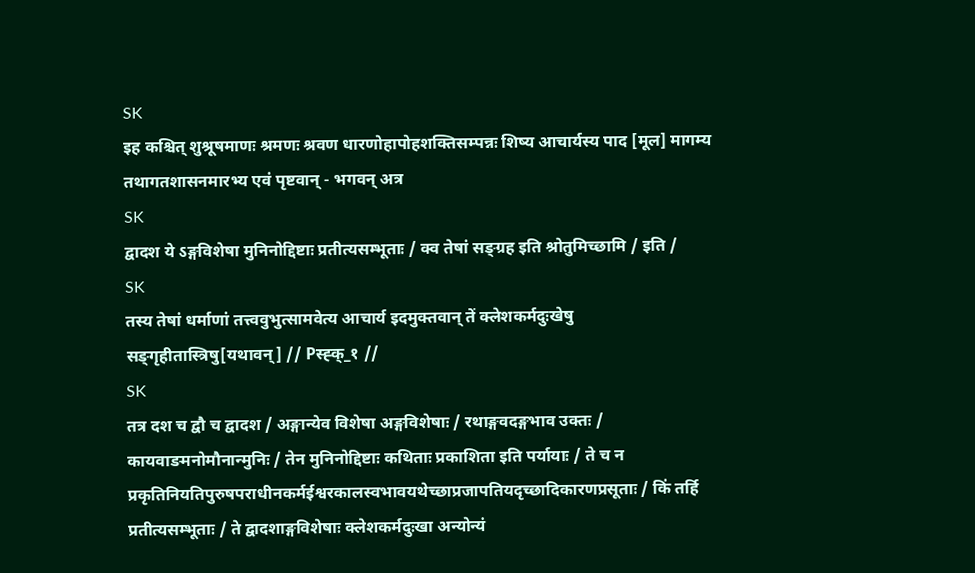SK
इह कश्चित् शुश्रूषमाणः श्रमणः श्रवण धारणोहापोहशक्तिसम्पन्नः शिष्य आचार्यस्य पाद [मूल] मागम्य तथागतशासनमारभ्य एवं पृष्टवान् - भगवन् अत्र
SK
द्वादश ये ऽङ्गविशेषा मुनिनोद्दिष्टाः प्रतीत्यसम्भूताः / क्व तेषां सङ्ग्रह इति श्रोतुमिच्छामि / इति /
SK
तस्य तेषां धर्माणां तत्त्ववुभुत्सामवेत्य आचार्य इदमुक्तवान् तें क्लेशकर्मदुःखेषु सङ्गृहीतास्त्रिषु[यथावन्] // Pस्ह्क्_१ //
SK
तत्र दश च द्वौ च द्वादश / अङ्गान्येव विशेषा अङ्गविशेषाः / रथाङ्गवदङ्गभाव उक्तः / कायवाङमनोमौनान्मुनिः / तेन मुनिनोद्दिष्टाः कथिताः प्रकाशिता इति पर्यायाः / ते च न प्रकृतिनियतिपुरुषपराधीनकर्मईश्वरकालस्वभावयथेच्छाप्रजापतियदृच्छादिकारणप्रसूताः / किं तर्हि प्रतीत्यसम्भूताः / ते द्वादशाङ्गविशेषाः क्लेशकर्मदुःखा अन्योन्यं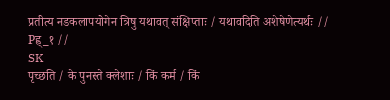प्रतीत्य नडकलापयोगेन त्रिषु यथावत् संक्षिप्ताः / यथावदिति अशेषेणेत्यर्थः // Pह्व्_१ //
SK
पृच्छति / के पुनस्ते क्लेशाः / किं कर्म / किं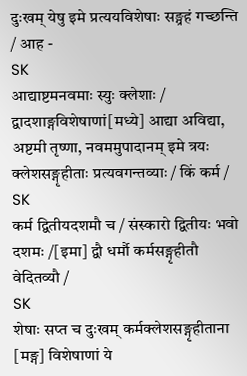दुःखम् येषु इमे प्रत्ययविशेषाः सङ्ग्रहं गच्छन्ति / आह -
SK
आद्याष्टमनवमाः स्युः क्लेशाः / द्वादशाङ्गविशेषाणां[मध्ये] आद्या अविद्या, अष्टमी तृष्णा, नवममुपादानम् इमे त्रयः क्लेशसङ्गृहीताः प्रत्यवगन्तव्याः / किं कर्म /
SK
कर्म द्वितीयदशमौ च / संस्कारो द्वितीयः भवो दशमः /[इमा] द्वौ धर्मौ कर्मसङ्गृहीतौ वेदितव्यौ /
SK
शेषाः सप्त च दुःखम् कर्मक्लेशसङ्गृहीताना [मङ्ग] विशेषाणां ये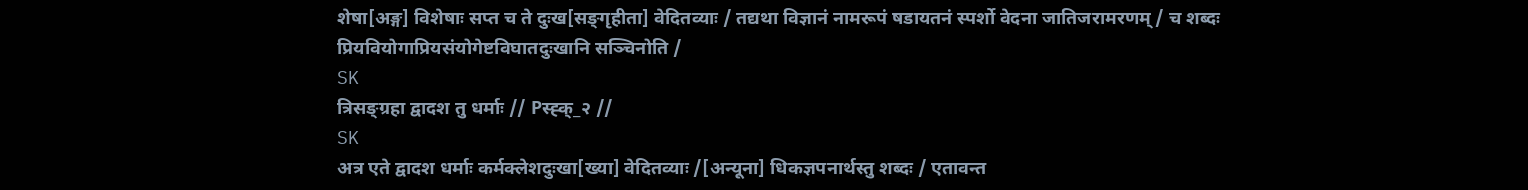शेषा[अङ्ग] विशेषाः सप्त च ते दुःख[सङ्गृहीता] वेदितव्याः / तद्यथा विज्ञानं नामरूपं षडायतनं स्पर्शो वेदना जातिजरामरणम् / च शब्दः प्रियवियोगाप्रियसंयोगेष्टविघातदुःखानि सञ्चिनोति /
SK
त्रिसङ्ग्रहा द्वादश तु धर्माः // Pस्ह्क्_२ //
SK
अत्र एते द्वादश धर्माः कर्मक्लेशदुःखा[ख्या] वेदितव्याः /[अन्यूना] धिकज्ञपनार्थस्तु शब्दः / एतावन्त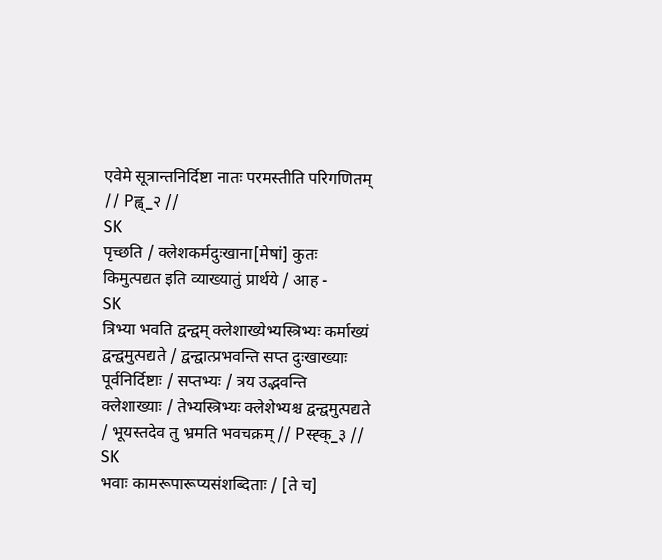एवेमे सूत्रान्तनिर्दिष्टा नातः परमस्तीति परिगणितम् // Pह्व्_२ //
SK
पृच्छति / क्लेशकर्मदुःखाना[मेषां] कुतः किमुत्पद्यत इति व्याख्यातुं प्रार्थये / आह -
SK
त्रिभ्या भवति द्वन्द्वम् क्लेशाख्येभ्यस्त्रिभ्यः कर्माख्यं द्वन्द्वमुत्पद्यते / द्वन्द्वात्प्रभवन्ति सप्त दुःखाख्याः पूर्वनिर्दिष्टाः / सप्तभ्यः / त्रय उद्भवन्ति क्लेशाख्याः / तेभ्यस्त्रिभ्यः क्लेशेभ्यश्च द्वन्द्वमुत्पद्यते / भूयस्तदेव तु भ्रमति भवचक्रम् // Pस्ह्क्_३ //
SK
भवाः कामरूपारूप्यसंशब्दिताः / [ते च]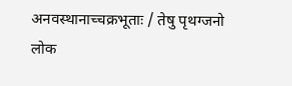अनवस्थानाच्चक्रभूताः / तेषु पृथग्जनो लोक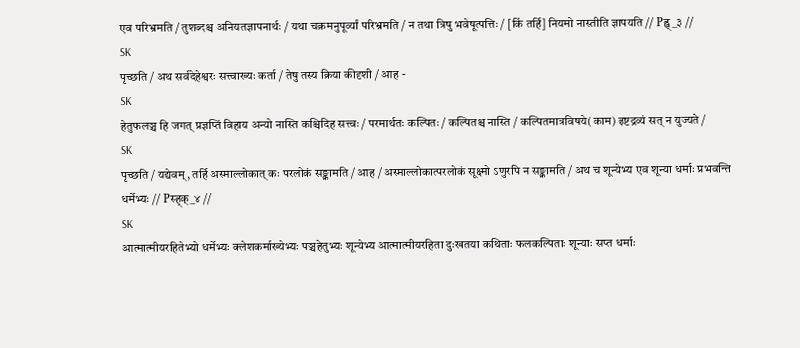एव परिभ्रमति / तुशब्दश्च अनियतज्ञापनार्थः / यथा चक्रमनुपूर्व्यां परिभ्रमति / न तथा त्रिषु भवेषूत्पत्तिः / [किं तर्हि] नियमो नास्तीति ज्ञापयति // Pह्व्_३ //
SK
पृच्छति / अथ सर्वदेहेश्वरः सत्त्वाख्यः कर्ता / तेषु तस्य क्रिया कीदृशी / आह -
SK
हेतुफलञ्च हि जगत् प्रज्ञप्तिं विहाय अन्यो नास्ति कश्चिदिह सत्त्वः / परमार्थतः कल्पितः / कल्पितश्च नास्ति / कल्पितमात्रविषये(काम) इष्टद्रव्यं सत् न युज्यते /
SK
पृच्छति / यद्येवम्, तर्हि अस्माल्लोकात् कः परलोकं सङ्क्रामति / आह / अस्माल्लोकात्परलोकं सूक्ष्मो ऽणुरपि न सङ्क्रामति / अथ च शून्येभ्य एव शून्या धर्माः प्रभवन्ति धर्मेभ्यः // Pस्ह्क्_४ //
SK
आत्मात्मीयरहितेभ्यो धर्मेभ्यः क्लेशकर्माख्येभ्यः पञ्चहेतुभ्यः शून्येभ्य आत्मात्मीयरहिता दुःखतया कथिताः फलकल्पिताः शून्याः सप्त धर्माः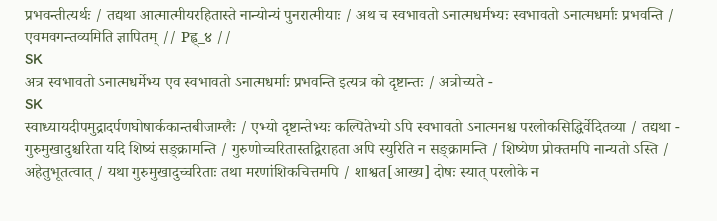प्रभवन्तीत्यर्थः / तद्यथा आत्मात्मीयरहितास्ते नान्योन्यं पुनरात्मीयाः / अथ च स्वभावतो ऽनात्मधर्मभ्यः स्वभावतो ऽनात्मधर्माः प्रभवन्ति / एवमवगन्तव्यमिति ज्ञापितम् // Pह्व्_४ //
SK
अत्र स्वभावतो ऽनात्मधर्मेभ्य एव स्वभावतो ऽनात्मधर्माः प्रभवन्ति इत्यत्र को दृष्टान्तः / अत्रोच्यते -
SK
स्वाध्यायदीपमुद्रादर्पणघोषार्ककान्तबीजाम्लैः / एभ्यो दृष्टान्तेभ्यः कल्पितेभ्यो ऽपि स्वभावतो ऽनात्मनश्च परलोकसिद्धिर्वेदितव्या / तद्यथा - गुरुमुखादुश्चरिता यदि शिष्यं सङ्क्रामन्ति / गुरुणोच्चरितास्तद्विराहता अपि स्युरिति न सङ्क्रामन्ति / शिष्येण प्रोक्तमपि नान्यतो ऽस्ति / अहेतुभूतत्वात् / यथा गुरुमुखादुच्चरिताः तथा मरणांशिकचित्तमपि / शाश्वत[आख्य] दोषः स्यात् परलोके न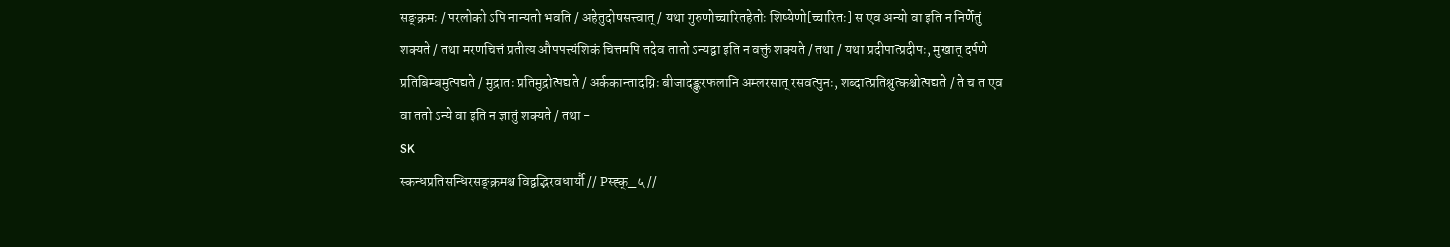सङ्क्रमः / परलोको ऽपि नान्यतो भवति / अहेतुदोषसत्त्वात् / यथा गुरुणोच्चारितहेतोः शिष्येणो[च्चारितः] स एव अन्यो वा इति न निर्णेतुं शक्यते / तथा मरणचित्तं प्रतीत्य औपपत्त्यंशिकं चित्तमपि तदेव तातो ऽन्यद्वा इति न वक्तुं शक्यते / तथा / यथा प्रदीपात्प्रदीपः, मुखात् दर्पणे प्रतिबिम्बमुत्पद्यते / मुद्रातः प्रतिमुद्रोत्पद्यते / अर्ककान्तादग्निः बीजादङ्कुरफलानि अम्लरसात् रसवत्पुनः, शब्दात्प्रतिश्रुत्कश्चोत्पद्यते / ते च त एव वा ततो ऽन्ये वा इति न ज्ञातुं शक्यते / तथा -
SK
स्कन्धप्रतिसन्धिरसङ्क्रमश्च विद्वद्भिरवधार्यौ // Pस्ह्क्_५ //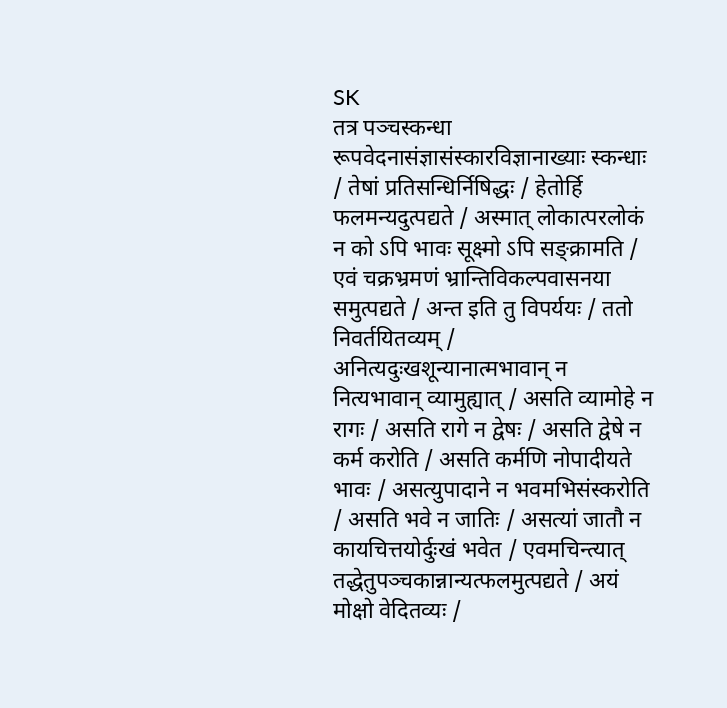SK
तत्र पञ्चस्कन्धा रूपवेदनासंज्ञासंस्कारविज्ञानाख्याः स्कन्धाः / तेषां प्रतिसन्धिर्निषिद्धः / हेतोर्हि फलमन्यदुत्पद्यते / अस्मात् लोकात्परलोकं न को ऽपि भावः सूक्ष्मो ऽपि सङ्क्रामति / एवं चक्रभ्रमणं भ्रान्तिविकल्पवासनया समुत्पद्यते / अन्त इति तु विपर्ययः / ततो निवर्तयितव्यम् / अनित्यदुःखशून्यानात्मभावान् न नित्यभावान् व्यामुह्यात् / असति व्यामोहे न रागः / असति रागे न द्वेषः / असति द्वेषे न कर्म करोति / असति कर्मणि नोपादीयते भावः / असत्युपादाने न भवमभिसंस्करोति / असति भवे न जातिः / असत्यां जातौ न कायचित्तयोर्दुःखं भवेत / एवमचिन्त्यात् तद्धेतुपञ्चकान्नान्यत्फलमुत्पद्यते / अयं मोक्षो वेदितव्यः /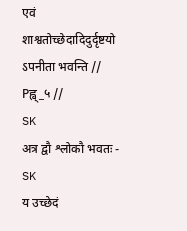एवं शाश्वतोच्छेदादिदुर्दृष्टयो ऽपनीता भवन्ति // Pह्व्_५ //
SK
अत्र द्वौ श्लोकौ भवतः -
SK
य उच्छेदं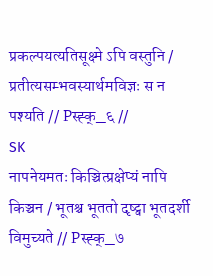प्रकल्पयत्यतिसूक्ष्मे ऽपि वस्तुनि / प्रतीत्यसम्भवस्यार्थमविज्ञः स न पश्यति // Pस्ह्क्_६ //
SK
नापनेयमतः किञ्चित्प्रक्षेप्यं नापि किञ्चन / भूतश्च भूततो दृष्ट्वा भूतदर्शी विमुच्यते // Pस्ह्क्_७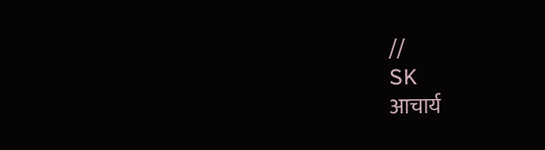//
SK
आचार्य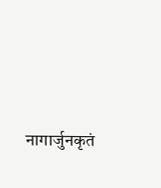नागार्जुनकृतं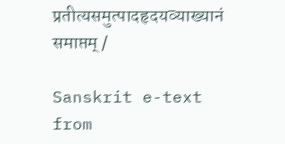प्रतीत्यसमुत्पादहृदयव्याख्यानं समाप्तम् /

Sanskrit e-text from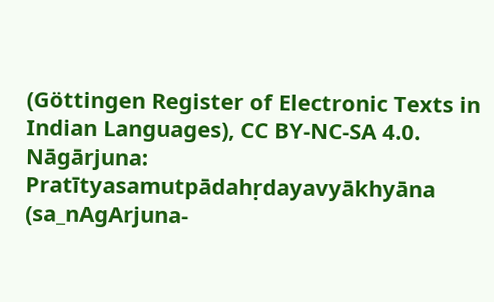(Göttingen Register of Electronic Texts in Indian Languages), CC BY-NC-SA 4.0. Nāgārjuna: Pratītyasamutpādahṛdayavyākhyāna (sa_nAgArjuna-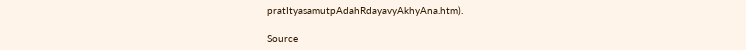pratItyasamutpAdahRdayavyAkhyAna.htm).

Source